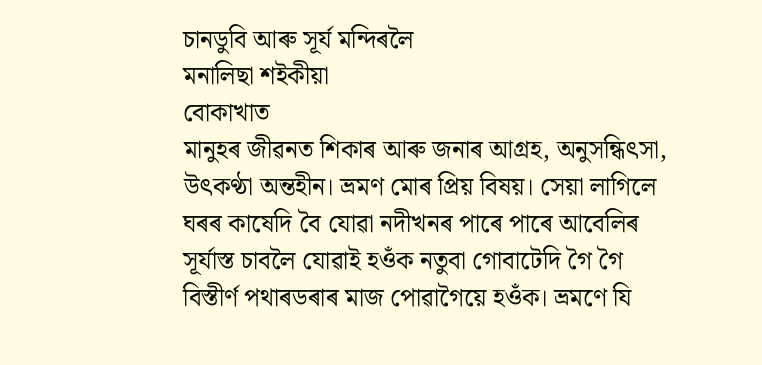চানডুবি আৰু সূৰ্য মন্দিৰলৈ
মনালিছা শইকীয়া
বোকাখাত
মানুহৰ জীৱনত শিকাৰ আৰু জনাৰ আগ্ৰহ, অনুসন্ধিৎসা, উৎকণ্ঠা অন্তহীন। ভ্ৰমণ মোৰ প্ৰিয় বিষয়। সেয়া লাগিলে ঘৰৰ কাষেদি বৈ যোৱা নদীখনৰ পাৰে পাৰে আবেলিৰ সূৰ্যাস্ত চাবলৈ যোৱাই হওঁক নতুবা গোবাটেদি গৈ গৈ বিস্তীৰ্ণ পথাৰডৰাৰ মাজ পোৱাগৈয়ে হওঁক। ভ্ৰমণে যি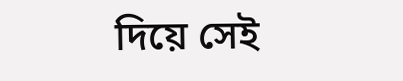দিয়ে সেই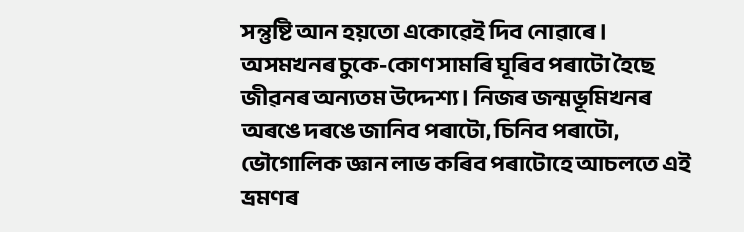সন্তুষ্টি আন হয়তো একোৱেই দিব নোৱাৰে। অসমখনৰ চুকে-কোণ সামৰি ঘূৰিব পৰাটো হৈছে জীৱনৰ অন্যতম উদ্দেশ্য। নিজৰ জন্মভূমিখনৰ অৰঙে দৰঙে জানিব পৰাটো, চিনিব পৰাটো, ভৌগোলিক জ্ঞান লাভ কৰিব পৰাটোহে আচলতে এই ভ্ৰমণৰ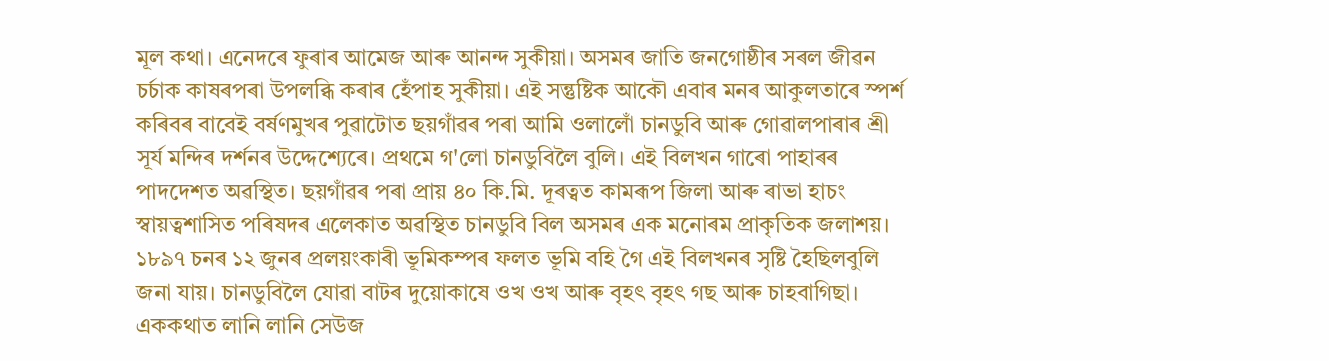মূল কথা। এনেদৰে ফুৰাৰ আমেজ আৰু আনন্দ সুকীয়া। অসমৰ জাতি জনগোষ্ঠীৰ সৰল জীৱন চৰ্চাক কাষৰপৰা উপলব্ধি কৰাৰ হেঁপাহ সুকীয়া। এই সন্তুষ্টিক আকৌ এবাৰ মনৰ আকুলতাৰে স্পৰ্শ কৰিবৰ বাবেই বৰ্ষণমুখৰ পুৱাটোত ছয়গাঁৱৰ পৰা আমি ওলালোঁ চানডুবি আৰু গোৱালপাৰাৰ শ্ৰী সূৰ্য মন্দিৰ দৰ্শনৰ উদ্দেশ্যেৰে। প্ৰথমে গ'লো চানডুবিলৈ বুলি। এই বিলখন গাৰো পাহাৰৰ পাদদেশত অৱস্থিত। ছয়গাঁৱৰ পৰা প্ৰায় ৪০ কি.মি. দূৰত্বত কামৰূপ জিলা আৰু ৰাভা হাচং স্বায়ত্বশাসিত পৰিষদৰ এলেকাত অৱস্থিত চানডুবি বিল অসমৰ এক মনোৰম প্ৰাকৃতিক জলাশয়। ১৮৯৭ চনৰ ১২ জুনৰ প্ৰলয়ংকাৰী ভূমিকম্পৰ ফলত ভূমি বহি গৈ এই বিলখনৰ সৃষ্টি হৈছিলবুলি জনা যায়। চানডুবিলৈ যোৱা বাটৰ দুয়োকাষে ওখ ওখ আৰু বৃহৎ বৃহৎ গছ আৰু চাহবাগিছা। এককথাত লানি লানি সেউজ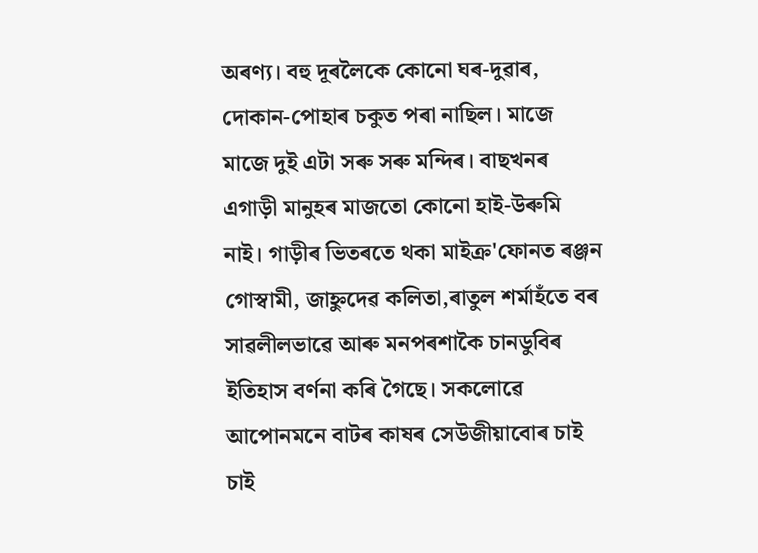অৰণ্য। বহু দূৰলৈকে কোনো ঘৰ-দুৱাৰ, দোকান-পোহাৰ চকুত পৰা নাছিল। মাজে মাজে দুই এটা সৰু সৰু মন্দিৰ। বাছখনৰ এগাড়ী মানুহৰ মাজতো কোনো হাই-উৰুমি নাই। গাড়ীৰ ভিতৰতে থকা মাইক্ৰ'ফোনত ৰঞ্জন গোস্বামী, জাহ্নুদেৱ কলিতা,ৰাতুল শৰ্মাহঁতে বৰ সাৱলীলভাৱে আৰু মনপৰশাকৈ চানডুবিৰ ইতিহাস বৰ্ণনা কৰি গৈছে। সকলোৱে আপোনমনে বাটৰ কাষৰ সেউজীয়াবোৰ চাই চাই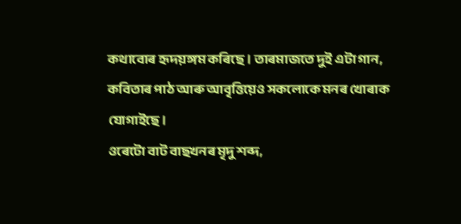কথাবোৰ হৃদয়ঙ্গম কৰিছে। তাৰমাজতে দুই এটা গান, কবিতাৰ পাঠ আৰু আবৃত্তিয়েও সকলোকে মনৰ খোৰাক যোগাইছে।
ওৰেটো বাট বাছখনৰ মৃদু শব্দ,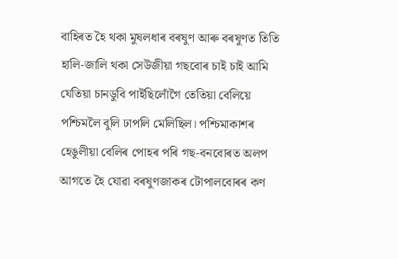বাহিৰত হৈ থকা মুষলধাৰ বৰষুণ আৰু বৰষুণত তিতি হালি-জালি থকা সেউজীয়া গছবোৰ চাই চাই আমি যেতিয়া চানডুবি পাইছিলোঁগৈ তেতিয়া বেলিয়ে পশ্চিমলৈ বুলি ঢাপলি মেলিছিল। পশ্চিমাকাশৰ হেঙুলীয়া বেলিৰ পোহৰ পৰি গছ-বনবোৰত অলপ আগতে হৈ যোৱা বৰষুণজাকৰ টোপালবোৰৰ কণ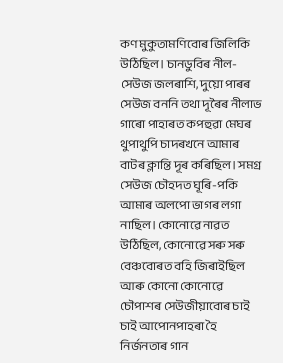কণ মুকুতামণিবোৰ জিলিকি উঠিছিল। চানডুবিৰ নীল-সেউজ জলৰাশি, দুয়ো পাৰৰ সেউজ বননি তথা দূৰৈৰ নীলাভ গাৰো পাহাৰত কপহুৱা মেঘৰ থুপাথুপি চাদৰখনে আমাৰ বাটৰ ক্লান্তি দূৰ কৰিছিল। সমগ্ৰ সেউজ চৌহদত ঘূৰি-পকি আমাৰ অলপো ভাগৰ লগা নাছিল। কোনোৱে নাৱত উঠিছিল, কোনোৱে সৰু সৰু বেঞ্চবোৰত বহি জিৰাইছিল আৰু কোনো কোনোৱে চৌপাশৰ সেউজীয়াবোৰ চাই চাই আপোনপাহৰা হৈ নিৰ্জনতাৰ গান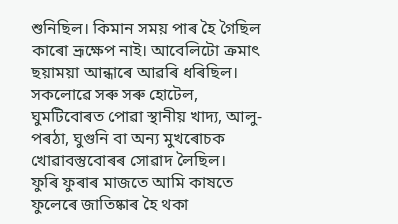শুনিছিল। কিমান সময় পাৰ হৈ গৈছিল কাৰো ভ্ৰূক্ষেপ নাই। আবেলিটো ক্ৰমাৎ ছয়াময়া আন্ধাৰে আৱৰি ধৰিছিল। সকলোৱে সৰু সৰু হোটেল, ঘুমটিবোৰত পোৱা স্থানীয় খাদ্য, আলু-পৰঠা, ঘুগুনি বা অন্য মুখৰোচক খোৱাবস্তুবোৰৰ সোৱাদ লৈছিল।
ফুৰি ফুৰাৰ মাজতে আমি কাষতে ফুলেৰে জাতিষ্কাৰ হৈ থকা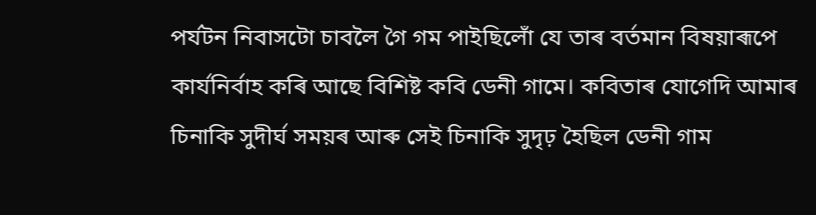পৰ্যটন নিবাসটো চাবলৈ গৈ গম পাইছিলোঁ যে তাৰ বৰ্তমান বিষয়াৰূপে কাৰ্যনিৰ্বাহ কৰি আছে বিশিষ্ট কবি ডেনী গামে। কবিতাৰ যোগেদি আমাৰ চিনাকি সুদীৰ্ঘ সময়ৰ আৰু সেই চিনাকি সুদৃঢ় হৈছিল ডেনী গাম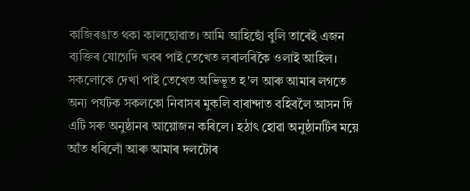কাজিৰঙাত থকা কালছোৱাত। আমি আহিছোঁ বুলি তাৰেই এজন ব্যক্তিৰ যোগেদি খবৰ পাই তেখেত লৰালৰিকৈ ওলাই আহিল। সকলোকে দেখা পাই তেখেত অভিভূত হ'ল আৰু আমাৰ লগতে অন্য পৰ্যটক সকলকো নিবাসৰ মুকলি বাৰান্দাত বহিবলৈ আসন দি এটি সৰু অনুষ্ঠানৰ আয়োজন কৰিলে। হঠাৎ হোৱা অনুষ্ঠানটিৰ ময়ে আঁত ধৰিলোঁ আৰু আমাৰ দলটোৰ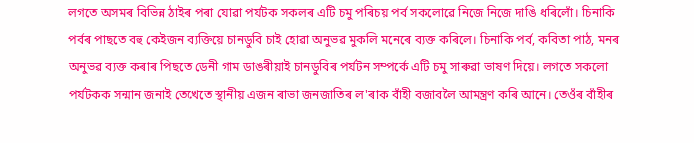লগতে অসমৰ বিভিন্ন ঠাইৰ পৰা যোৱা পৰ্যটক সকলৰ এটি চমু পৰিচয় পৰ্ব সকলোৱে নিজে নিজে দাঙি ধৰিলোঁ। চিনাকি পৰ্বৰ পাছতে বহু কেইজন ব্যক্তিয়ে চানডুবি চাই হোৱা অনুভৱ মুকলি মনেৰে ব্যক্ত কৰিলে। চিনাকি পৰ্ব, কবিতা পাঠ, মনৰ অনুভৱ ব্যক্ত কৰাৰ পিছতে ডেনী গাম ডাঙৰীয়াই চানডুবিৰ পৰ্যটন সম্পৰ্কে এটি চমু সাৰুৱা ভাষণ দিয়ে। লগতে সকলো পৰ্যটকক সন্মান জনাই তেখেতে স্থানীয় এজন ৰাভা জনজাতিৰ ল'ৰাক বাঁহী বজাবলৈ আমন্ত্ৰণ কৰি আনে। তেওঁৰ বাঁহীৰ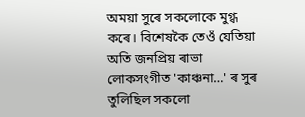অময়া সুৰে সকলোকে মুগ্ধ কৰে। বিশেষকৈ তেওঁ যেতিয়া অতি জনপ্ৰিয় ৰাভা লোকসংগীত 'কাঞ্চনা…' ৰ সুৰ তুলিছিল সকলো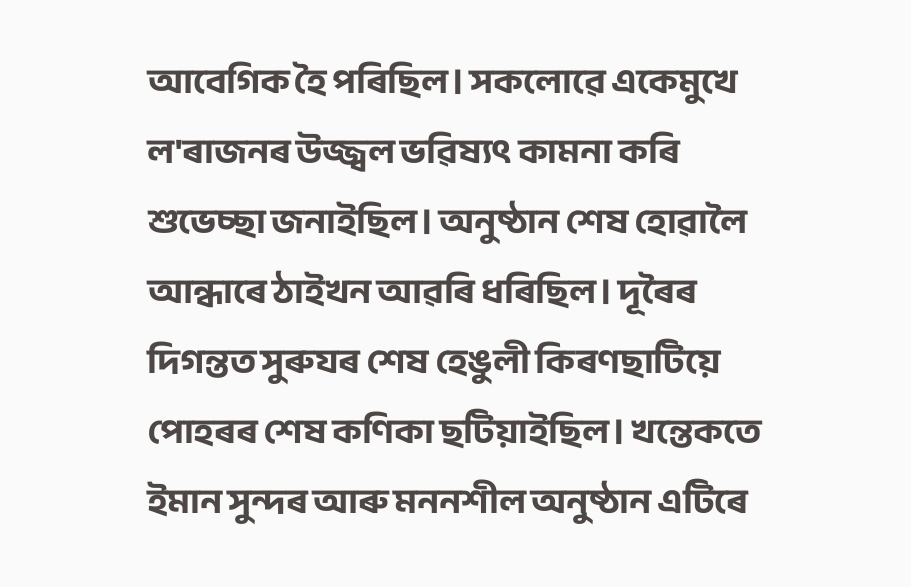আবেগিক হৈ পৰিছিল। সকলোৱে একেমুখে ল'ৰাজনৰ উজ্জ্বল ভৱিষ্যৎ কামনা কৰি শুভেচ্ছা জনাইছিল। অনুষ্ঠান শেষ হোৱালৈ আন্ধাৰে ঠাইখন আৱৰি ধৰিছিল। দূৰৈৰ দিগন্তত সুৰুযৰ শেষ হেঙুলী কিৰণছাটিয়ে পোহৰৰ শেষ কণিকা ছটিয়াইছিল। খন্তেকতে ইমান সুন্দৰ আৰু মননশীল অনুষ্ঠান এটিৰে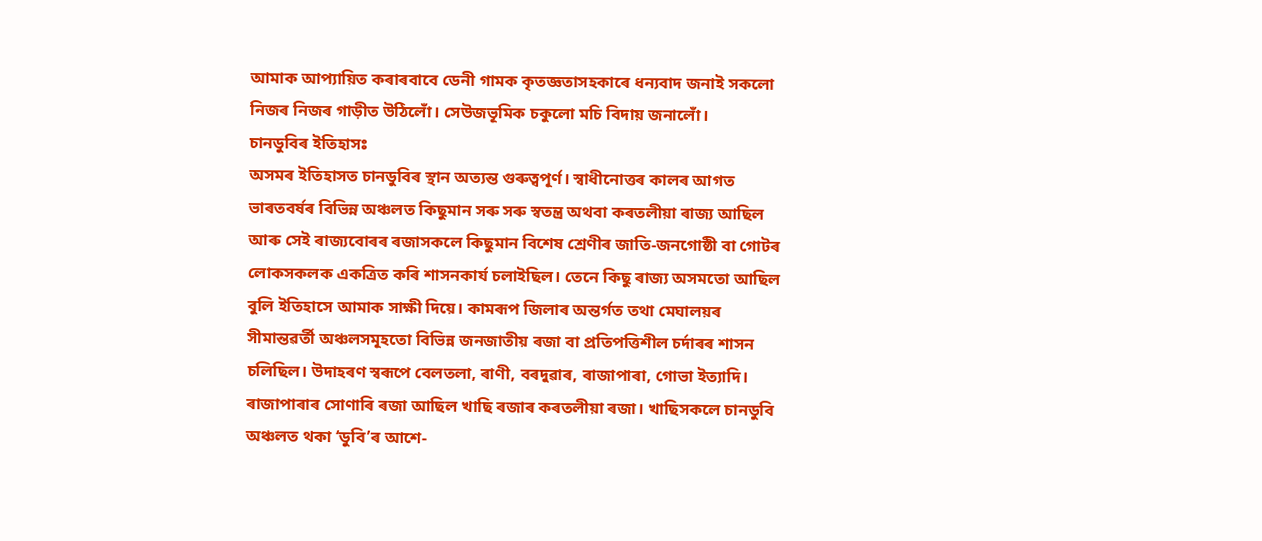আমাক আপ্যায়িত কৰাৰবাবে ডেনী গামক কৃতজ্ঞতাসহকাৰে ধন্যবাদ জনাই সকলো নিজৰ নিজৰ গাড়ীত উঠিলোঁ। সেউজভূমিক চকুলো মচি বিদায় জনালোঁ।
চানডুবিৰ ইতিহাসঃ
অসমৰ ইতিহাসত চানডুবিৰ স্থান অত্যন্ত গুৰুত্বপূৰ্ণ। স্বাধীনোত্তৰ কালৰ আগত ভাৰতবৰ্ষৰ বিভিন্ন অঞ্চলত কিছুমান সৰু সৰু স্বতন্ত্ৰ অথবা কৰতলীয়া ৰাজ্য আছিল আৰু সেই ৰাজ্যবোৰৰ ৰজাসকলে কিছুমান বিশেষ শ্ৰেণীৰ জাতি-জনগোষ্ঠী বা গোটৰ লোকসকলক একত্ৰিত কৰি শাসনকাৰ্য চলাইছিল। তেনে কিছু ৰাজ্য অসমতো আছিল বুলি ইতিহাসে আমাক সাক্ষী দিয়ে। কামৰূপ জিলাৰ অন্তৰ্গত তথা মেঘালয়ৰ সীমান্তৱৰ্তী অঞ্চলসমূহতো বিভিন্ন জনজাতীয় ৰজা বা প্ৰতিপত্তিশীল চৰ্দাৰৰ শাসন চলিছিল। উদাহৰণ স্বৰূপে বেলতলা, ৰাণী, বৰদুৱাৰ, ৰাজাপাৰা, গোভা ইত্যাদি। ৰাজাপাৰাৰ সোণাৰি ৰজা আছিল খাছি ৰজাৰ কৰতলীয়া ৰজা। খাছিসকলে চানডুবি অঞ্চলত থকা ‘ডুবি’ৰ আশে-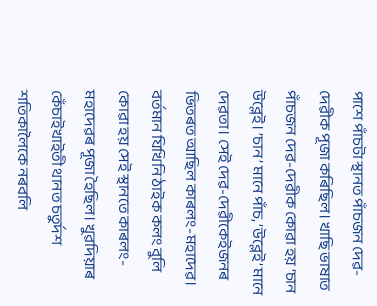পাশে পাঁচটা স্থানত পাঁচজন দেৱ-দেৱীক পূজা কৰিছিল। খাছি ভাষাত পাঁচজন দেৱ-দেৱীক কোৱা হয় ‘চান উব্লেই। ‘চান’ মানে পাঁচ, ‘উব্লেই’ মানে দেৱতা। সেই দেৱ-দেৱীকেইজনৰ ভিতৰত আছিল কাৰলং-মহাদেৱ। বৰ্তমান যিখিনি ঠাইক কলং বুলি কোৱা হয় সেই স্থানতে কাৰলং-মহাদেৱৰ পূজা হৈছিল। খুৱদিয়াৰ কেঁচাইখাইতী থানত চতুৰ্দশ শতিকালৈকে নৰবলি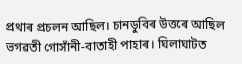প্ৰথাৰ প্ৰচলন আছিল। চানডুবিৰ উত্তৰে আছিল ভগৱতী গোসাঁনী-বাতাহী পাহাৰ। ঘিলাঘাটত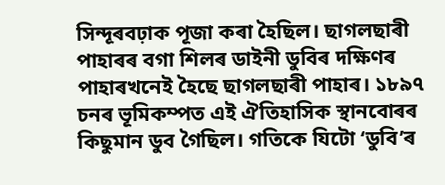সিন্দূৰবঢ়াক পূজা কৰা হৈছিল। ছাগলছাৰী পাহাৰৰ বগা শিলৰ ডাইনী ডুবিৰ দক্ষিণৰ পাহাৰখনেই হৈছে ছাগলছাৰী পাহাৰ। ১৮৯৭ চনৰ ভূমিকম্পত এই ঐতিহাসিক স্থানবোৰৰ কিছুমান ডুব গৈছিল। গতিকে যিটো ‘ডুবি’ৰ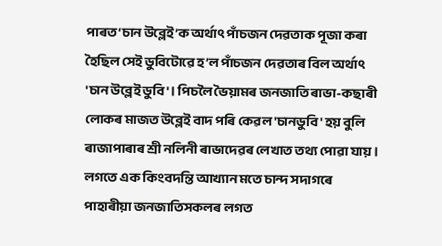পাৰত ‘চান উব্লেই’ক অৰ্থাৎ পাঁচজন দেৱতাক পূজা কৰা হৈছিল সেই ডুবিটোৱে হ’ল পাঁচজন দেৱতাৰ বিল অৰ্থাৎ 'চান উব্লেই ডুবি'। পিচলৈ ভৈয়ামৰ জনজাতি ৰাভা-কছাৰী লোকৰ মাজত উব্লেই বাদ পৰি কেৱল 'চানডুবি' হয় বুলি ৰাজাপাৰাৰ শ্ৰী নলিনী ৰাভাদেৱৰ লেখাত তথ্য পোৱা যায়। লগতে এক কিংবদন্তি আখ্যান মতে চান্দ সদাগৰে পাহাৰীয়া জনজাতিসকলৰ লগত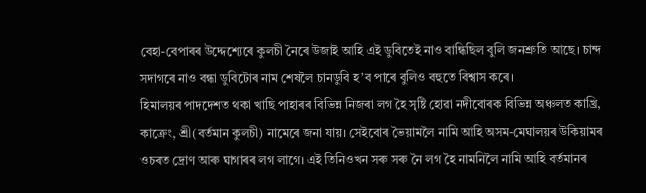বেহা-বেপাৰৰ উদ্দেশ্যেৰে কুলচী নৈৰে উজাই আহি এই ডুবিতেই নাও বান্ধিছিল বুলি জনশ্ৰুতি আছে। চান্দ সদাগৰে নাও বন্ধা ডুবিটোৰ নাম শেষলৈ চানডুবি হ’ব পাৰে বুলিও বহুতে বিশ্বাস কৰে।
হিমালয়ৰ পাদদেশত থকা খাছি পাহাৰৰ বিভিন্ন নিজৰা লগ হৈ সৃষ্টি হোৱা নদীবোৰক বিভিন্ন অঞ্চলত কাখ্ৰি, কাক্ৰেং, শ্ৰী(বৰ্তমান কুলচী) নামেৰে জনা যায়। সেইবোৰ ভৈয়ামলৈ নামি আহি অসম-মেঘালয়ৰ উকিয়ামৰ ওচৰত দ্ৰোণ আৰু ঘাগাৰৰ লগ লাগে। এই তিনিওখন সৰু সৰু নৈ লগ হৈ নামনিলৈ নামি আহি বৰ্তমানৰ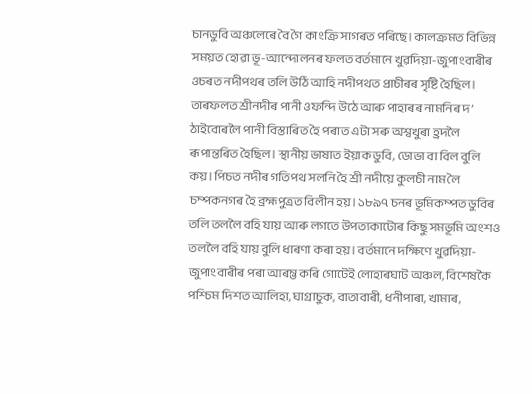চানডুবি অঞ্চলেৰে বৈ গৈ কাংক্ৰি সাগৰত পৰিছে। কালক্ৰমত বিভিন্ন সময়ত হোৱা ভূ-আন্দোলনৰ ফলত বৰ্তমানে খুৱদিয়া-জুপাংবাৰীৰ ওচৰত নদীপথৰ তলি উঠি আহি নদীপথত প্ৰাচীৰৰ সৃষ্টি হৈছিল। তাৰফলত শ্ৰীনদীৰ পানী ওফন্দি উঠে আৰু পাহাৰৰ নামনিৰ দ’ ঠাইবোৰলৈ পানী বিস্তাৰিত হৈ পৰাত এটা সৰু অশ্বখুৰা হ্ৰদলৈ ৰূপান্তৰিত হৈছিল। স্থানীয় ভাষাত ইয়াক ডুবি, ডোভা বা বিল বুলি কয়। পিচত নদীৰ গতিপথ সলনি হৈ শ্ৰী নদীয়ে কুলচী নাম লৈ চম্পকনগৰ হৈ ব্ৰহ্মপুত্ৰত বিলীন হয়। ১৮৯৭ চনৰ ভূমিকম্পত ডুবিৰ তলি তললৈ বহি যায় আৰু লগতে উপত্যকাটোৰ কিছু সমভূমি অংশও তললৈ বহি যায় বুলি ধাৰণা কৰা হয়। বৰ্তমানে দক্ষিণে খুৱদিয়া-জুপাংবাৰীৰ পৰা আৰম্ভ কৰি গোটেই লোহাৰঘাট অঞ্চল, বিশেষকৈ পশ্চিম দিশত আলিহা, ঘাগ্ৰাচুক, বাতাবাৰী, ধনীপাৰা, খামাৰ,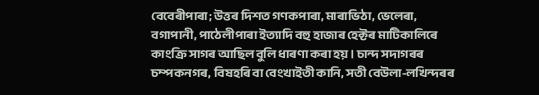বেবেৰীপাৰা; উত্তৰ দিশত গণকপাৰা, মাৰাভিঠা, ভেলেৰা, বগাপানী, পাঠেলীপাৰা ইত্যাদি বহু হাজাৰ হেক্টৰ মাটিকালিৰে কাংক্ৰি সাগৰ আছিল বুলি ধাৰণা কৰা হয়। চান্দ সদাগৰৰ চম্পকনগৰ, বিষহৰি বা বেংখাইতী কানি, সতী বেউলা-লখিন্দৰৰ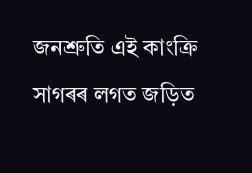জনশ্ৰুতি এই কাংক্ৰি সাগৰৰ লগত জড়িত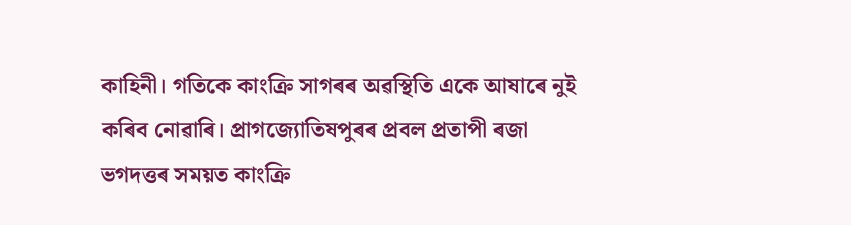কাহিনী। গতিকে কাংক্ৰি সাগৰৰ অৱস্থিতি একে আষাৰে নুই কৰিব নোৱাৰি। প্ৰাগজ্যোতিষপুৰৰ প্ৰবল প্ৰতাপী ৰজা ভগদত্তৰ সময়ত কাংক্ৰি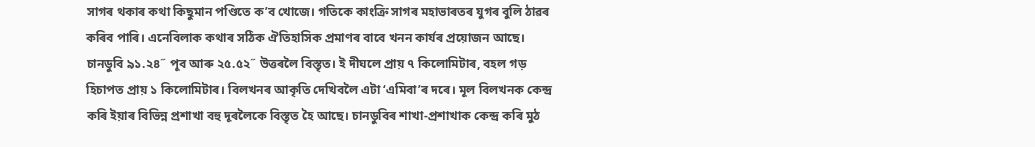সাগৰ থকাৰ কথা কিছুমান পণ্ডিতে ক’ব খোজে। গতিকে কাংক্ৰি সাগৰ মহাভাৰতৰ যুগৰ বুলি ঠাৱৰ কৰিব পাৰি। এনেবিলাক কথাৰ সঠিক ঐতিহাসিক প্ৰমাণৰ বাবে খনন কাৰ্যৰ প্ৰয়োজন আছে।
চানডুবি ৯১.২৪˝ পূব আৰু ২৫.৫২˝ উত্তৰলৈ বিস্তৃত। ই দীঘলে প্ৰায় ৭ কিলোমিটাৰ, বহল গড় হিচাপত প্ৰায় ১ কিলোমিটাৰ। বিলখনৰ আকৃতি দেখিবলৈ এটা ‘এমিবা’ৰ দৰে। মূল বিলখনক কেন্দ্ৰ কৰি ইয়াৰ বিভিন্ন প্ৰশাখা বহু দূৰলৈকে বিস্তৃত হৈ আছে। চানডুবিৰ শাখা-প্ৰশাখাক কেন্দ্ৰ কৰি মুঠ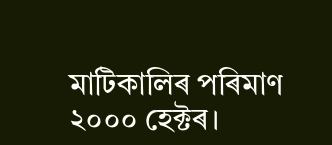মাটিকালিৰ পৰিমাণ ২০০০ হেক্টৰ।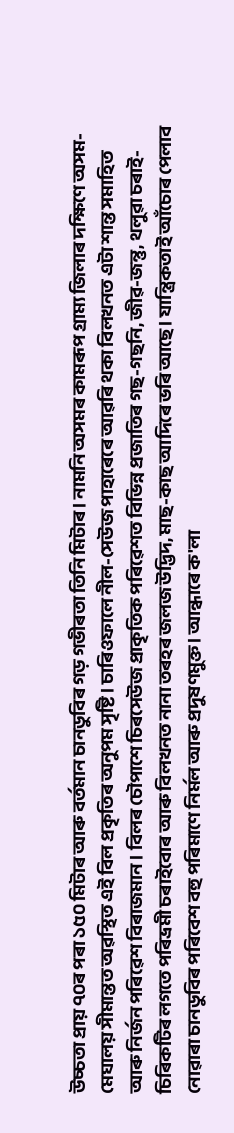উচ্চতা প্ৰায় ৭০ৰ পৰা ১৫০ মিটাৰ আৰু বৰ্তমান চানডুবিৰ গড় গভীৰতা তিনি মিটাৰ। নামনি অসমৰ কামৰূপ গ্ৰাম্য জিলাৰ দক্ষিণে অসম-মেঘালয় সীমান্তত অৱস্থিত এই বিল প্ৰকৃতিৰ অনুপম সৃষ্টি। চাৰিওফালে নীল-সেউজ পাহাৰেৰে আৱৰি থকা বিলখনত এটা শান্ত সমাহিত আৰু নিৰ্জন পৰিৱেশ বিৰাজমান। বিলৰ চৌপাশে চিৰসেউজ প্ৰাকৃতিক পৰিৱেশত বিভিন্ন প্ৰজাতিৰ গছ-গছনি, জীৱ-জন্তু, থলুৱা চৰাই-চিৰিকটিৰ লগতে পৰিভ্ৰমী চৰাইবোৰ আৰু বিলখনত নানা তৰহৰ জলজ উদ্ভিদ, মাছ-কাছ আদিৰে ভৰি আছে। যান্ত্ৰিকতাই আঁচোৰ পেলাব নোৱাৰা চানডুবিৰ পৰিবেশ বহু পৰিমাণে নিৰ্মল আৰু প্ৰদুষণমুক্ত। আন্ধাৰে ক'লা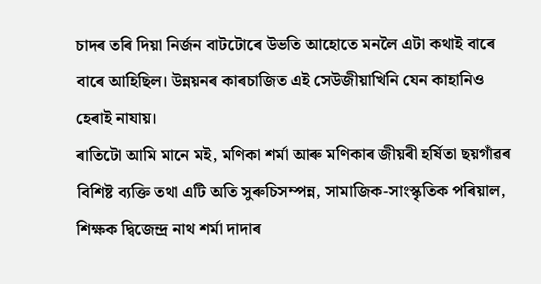চাদৰ তৰি দিয়া নিৰ্জন বাটটোৰে উভতি আহোতে মনলৈ এটা কথাই বাৰে বাৰে আহিছিল। উন্নয়নৰ কাৰচাজিত এই সেউজীয়াখিনি যেন কাহানিও হেৰাই নাযায়।
ৰাতিটো আমি মানে মই, মণিকা শৰ্মা আৰু মণিকাৰ জীয়ৰী হৰ্ষিতা ছয়গাঁৱৰ বিশিষ্ট ব্যক্তি তথা এটি অতি সুৰুচিসম্পন্ন, সামাজিক-সাংস্কৃতিক পৰিয়াল, শিক্ষক দ্বিজেন্দ্ৰ নাথ শৰ্মা দাদাৰ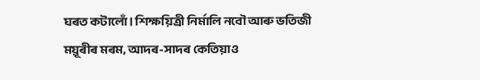ঘৰত কটালোঁ। শিক্ষয়িত্ৰী নিৰ্মালি নবৌ আৰু ভতিজী ময়ূৰীৰ মৰম, আদৰ-সাদৰ কেতিয়াও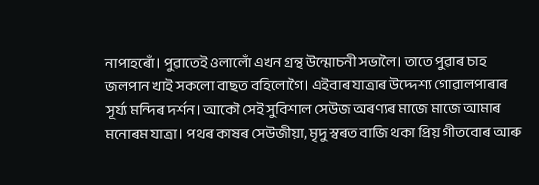নাপাহৰোঁ। পুৱাতেই ওলালোঁ এখন গ্ৰন্থ উন্মোচনী সভালৈ। তাতে পুৱাৰ চাহ জলপান খাই সকলো বাছত বহিলোগৈ। এইবাৰ যাত্ৰাৰ উদ্দেশ্য গোৱালপাৰাৰ সূৰ্য্য মন্দিৰ দৰ্শন। আকৌ সেই সুবিশাল সেউজ অৰণ্যৰ মাজে মাজে আমাৰ মনোৰম যাত্ৰা। পথৰ কাষৰ সেউজীয়া, মৃদু স্বৰত বাজি থকা প্ৰিয় গীতবোৰ আৰু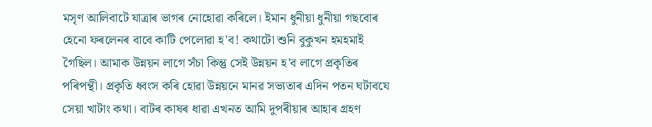মসৃণ আলিবাটে যাত্ৰাৰ ভাগৰ নোহোৱা কৰিলে। ইমান ধুনীয়া ধুনীয়া গছবোৰ হেনো ফৰলেনৰ বাবে কাটি পেলোৱা হ'ব! কথাটো শুনি বুকুখন হমহমাই গৈছিল। আমাক উন্নয়ন লাগে সঁচা কিন্তু সেই উন্নয়ন হ'ব লাগে প্ৰকৃতিৰ পৰিপন্থী। প্ৰকৃতি ধ্বংস কৰি হোৱা উন্নয়নে মানৱ সভ্যতাৰ এদিন পতন ঘটাবযে সেয়া খাটাং কথা। বাটৰ কাষৰ ধাৱা এখনত আমি দুপৰীয়াৰ আহাৰ গ্ৰহণ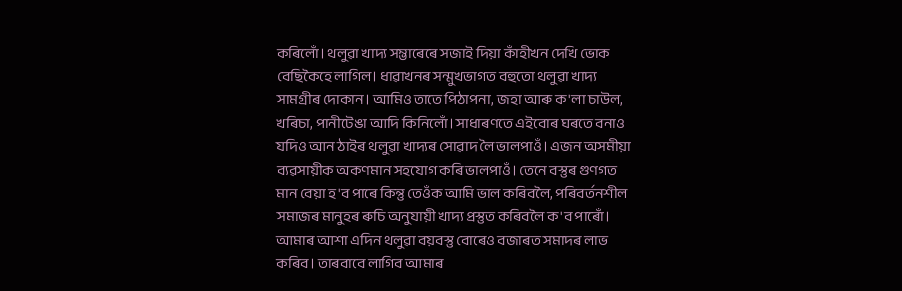কৰিলোঁ। থলুৱা খাদ্য সম্ভাৰেৰে সজাই দিয়া কাঁহীখন দেখি ভোক বেছিকৈহে লাগিল। ধাৱাখনৰ সন্মুখভাগত বহুতো থলুৱা খাদ্য সামগ্ৰীৰ দোকান। আমিও তাতে পিঠাপনা, জহা আৰু ক'লা চাউল, খৰিচা, পানীটেঙা আদি কিনিলোঁ। সাধাৰণতে এইবোৰ ঘৰতে বনাও যদিও আন ঠাইৰ থলুৱা খাদ্যৰ সোৱাদ লৈ ভালপাওঁ। এজন অসমীয়া ব্যৱসায়ীক অকণমান সহযোগ কৰি ভালপাওঁ। তেনে বস্তুৰ গুণগত মান বেয়া হ'ব পাৰে কিন্তু তেওঁক আমি ভাল কৰিবলৈ, পৰিবৰ্তনশীল সমাজৰ মানুহৰ ৰুচি অনুযায়ী খাদ্য প্ৰস্তুত কৰিবলৈ ক'ব পাৰোঁ। আমাৰ আশা এদিন থলুৱা বয়বস্তু বোৰেও বজাৰত সমাদৰ লাভ কৰিব। তাৰবাবে লাগিব আমাৰ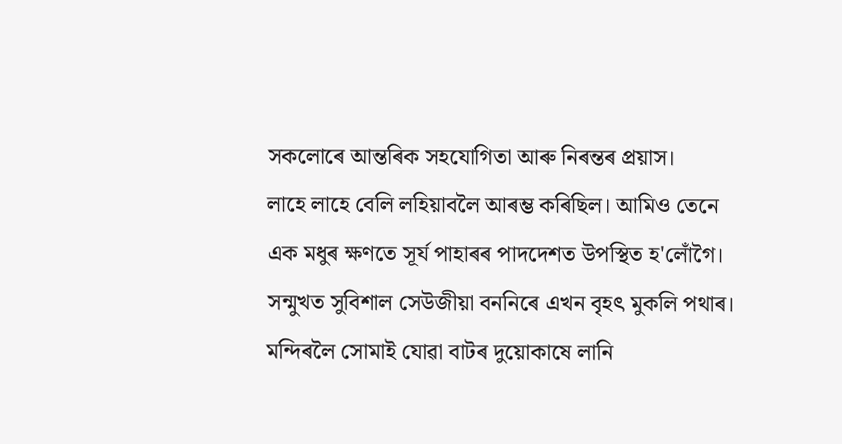সকলোৰে আন্তৰিক সহযোগিতা আৰু নিৰন্তৰ প্ৰয়াস।
লাহে লাহে বেলি লহিয়াবলৈ আৰম্ভ কৰিছিল। আমিও তেনে এক মধুৰ ক্ষণতে সূৰ্য পাহাৰৰ পাদদেশত উপস্থিত হ'লোঁগৈ। সন্মুখত সুবিশাল সেউজীয়া বননিৰে এখন বৃহৎ মুকলি পথাৰ। মন্দিৰলৈ সোমাই যোৱা বাটৰ দুয়োকাষে লানি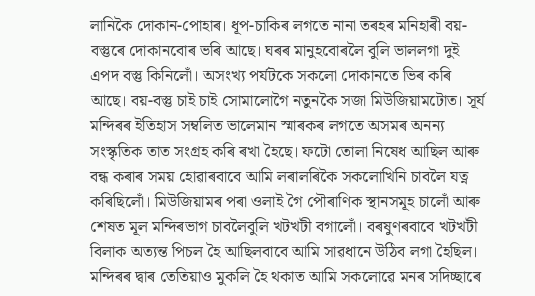লানিকৈ দোকান-পোহাৰ। ধূপ-চাকিৰ লগতে নানা তৰহৰ মনিহাৰী বয়-বস্তুৰে দোকানবোৰ ভৰি আছে। ঘৰৰ মানুহবোৰলৈ বুলি ভাললগা দুই এপদ বস্তু কিনিলোঁ। অসংখ্য পৰ্যটকে সকলো দোকানতে ভিৰ কৰি আছে। বয়-বস্তু চাই চাই সোমালোগৈ নতুনকৈ সজা মিউজিয়ামটোত। সূৰ্য মন্দিৰৰ ইতিহাস সম্বলিত ভালেমান স্মাৰকৰ লগতে অসমৰ অনন্য সংস্কৃতিক তাত সংগ্ৰহ কৰি ৰখা হৈছে। ফটো তোলা নিষেধ আছিল আৰু বন্ধ কৰাৰ সময় হোৱাৰবাবে আমি লৰালৰিকৈ সকলোখিনি চাবলৈ যত্ন কৰিছিলোঁ। মিউজিয়ামৰ পৰা ওলাই গৈ পৌৰাণিক স্থানসমূহ চালোঁ আৰু শেষত মূল মন্দিৰভাগ চাবলৈবুলি খটখটী বগালোঁ। বৰষুণৰবাবে খটখটী বিলাক অত্যন্ত পিচল হৈ আছিলবাবে আমি সাৱধানে উঠিব লগা হৈছিল। মন্দিৰৰ দ্বাৰ তেতিয়াও মুকলি হৈ থকাত আমি সকলোৱে মনৰ সদিচ্ছাৰে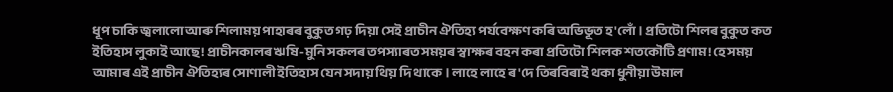ধূপ চাকি জ্বলালো আৰু শিলাময় পাহাৰৰ বুকুত গঢ় দিয়া সেই প্ৰাচীন ঐতিহ্য পৰ্যবেক্ষণ কৰি অভিভূত হ'লোঁ। প্ৰতিটো শিলৰ বুকুত কত ইতিহাস লুকাই আছে! প্ৰাচীনকালৰ ঋষি-মুনি সকলৰ তপস্যাৰত সময়ৰ স্বাক্ষৰ বহন কৰা প্ৰতিটো শিলক শতকৌটি প্ৰণাম! হে সময় আমাৰ এই প্ৰাচীন ঐতিহ্যৰ সোণালী ইতিহাস যেন সদায় থিয় দি থাকে। লাহে লাহে ৰ'দে তিৰবিৰাই থকা ধুনীয়া উমাল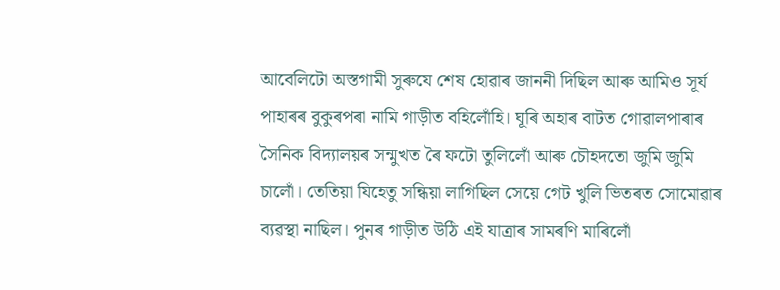আবেলিটো অস্তগামী সুৰুযে শেষ হোৱাৰ জাননী দিছিল আৰু আমিও সূৰ্য পাহাৰৰ বুকুৰপৰা নামি গাড়ীত বহিলোঁহি। ঘূৰি অহাৰ বাটত গোৱালপাৰাৰ সৈনিক বিদ্যালয়ৰ সন্মুখত ৰৈ ফটো তুলিলোঁ আৰু চৌহদতো জুমি জুমি চালোঁ। তেতিয়া যিহেতু সন্ধিয়া লাগিছিল সেয়ে গেট খুলি ভিতৰত সোমোৱাৰ ব্যৱস্থা নাছিল। পুনৰ গাড়ীত উঠি এই যাত্ৰাৰ সামৰণি মাৰিলোঁ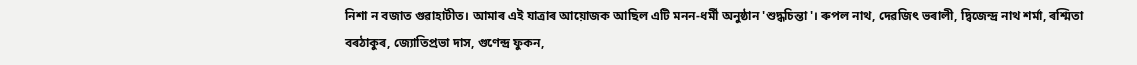নিশা ন বজাত গুৱাহাটীত। আমাৰ এই যাত্ৰাৰ আয়োজক আছিল এটি মনন-ধৰ্মী অনুষ্ঠান 'শুদ্ধচিন্তা'। ৰুপল নাথ, দেৱজিৎ ভৰালী, দ্বিজেন্দ্ৰ নাথ শৰ্মা, ৰশ্মিতা বৰঠাকুৰ, জ্যোতিপ্ৰভা দাস, গুণেন্দ্ৰ ফুকন,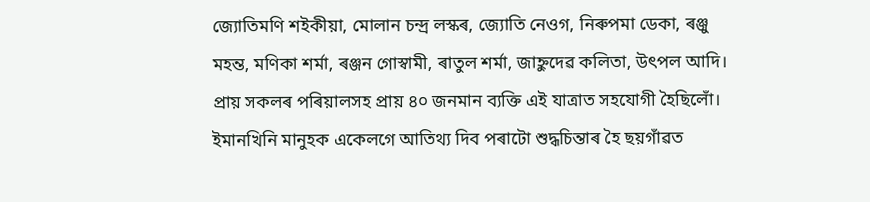জ্যোতিমণি শইকীয়া, মোলান চন্দ্ৰ লস্কৰ, জ্যোতি নেওগ, নিৰুপমা ডেকা, ৰঞ্জু মহন্ত, মণিকা শৰ্মা, ৰঞ্জন গোস্বামী, ৰাতুল শৰ্মা, জাহ্নুদেৱ কলিতা, উৎপল আদি। প্ৰায় সকলৰ পৰিয়ালসহ প্ৰায় ৪০ জনমান ব্যক্তি এই যাত্ৰাত সহযোগী হৈছিলোঁ। ইমানখিনি মানুহক একেলগে আতিথ্য দিব পৰাটো শুদ্ধচিন্তাৰ হৈ ছয়গাঁৱত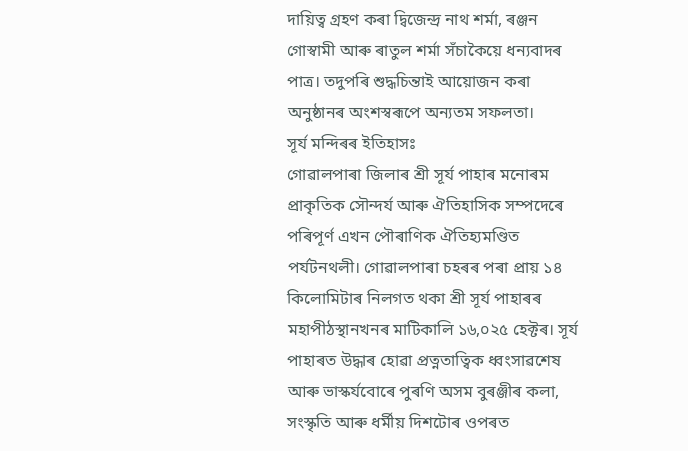দায়িত্ব গ্ৰহণ কৰা দ্বিজেন্দ্ৰ নাথ শৰ্মা, ৰঞ্জন গোস্বামী আৰু ৰাতুল শৰ্মা সঁচাকৈয়ে ধন্যবাদৰ পাত্ৰ। তদুপৰি শুদ্ধচিন্তাই আয়োজন কৰা অনুষ্ঠানৰ অংশস্বৰূপে অন্যতম সফলতা।
সূৰ্য মন্দিৰৰ ইতিহাসঃ
গোৱালপাৰা জিলাৰ শ্ৰী সূৰ্য পাহাৰ মনোৰম প্ৰাকৃতিক সৌন্দৰ্য আৰু ঐতিহাসিক সম্পদেৰে পৰিপূৰ্ণ এখন পৌৰাণিক ঐতিহ্যমণ্ডিত পৰ্যটনথলী। গোৱালপাৰা চহৰৰ পৰা প্ৰায় ১৪ কিলোমিটাৰ নিলগত থকা শ্ৰী সূৰ্য পাহাৰৰ মহাপীঠস্থানখনৰ মাটিকালি ১৬,০২৫ হেক্টৰ। সূৰ্য পাহাৰত উদ্ধাৰ হোৱা প্রত্নতাত্বিক ধ্বংসাৱশেষ আৰু ভাস্কৰ্যবোৰে পুৰণি অসম বুৰঞ্জীৰ কলা, সংস্কৃতি আৰু ধৰ্মীয় দিশটোৰ ওপৰত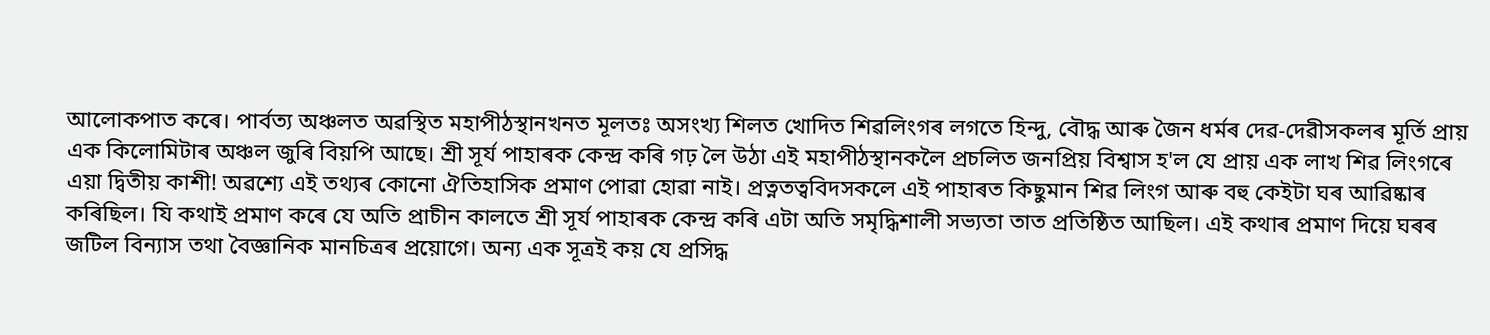আলোকপাত কৰে। পাৰ্বত্য অঞ্চলত অৱস্থিত মহাপীঠস্থানখনত মূলতঃ অসংখ্য শিলত খোদিত শিৱলিংগৰ লগতে হিন্দু, বৌদ্ধ আৰু জৈন ধৰ্মৰ দেৱ-দেৱীসকলৰ মূৰ্তি প্ৰায় এক কিলোমিটাৰ অঞ্চল জুৰি বিয়পি আছে। শ্ৰী সূৰ্য পাহাৰক কেন্দ্ৰ কৰি গঢ় লৈ উঠা এই মহাপীঠস্থানকলৈ প্ৰচলিত জনপ্ৰিয় বিশ্বাস হ'ল যে প্ৰায় এক লাখ শিৱ লিংগৰে এয়া দ্বিতীয় কাশী! অৱশ্যে এই তথ্যৰ কোনো ঐতিহাসিক প্ৰমাণ পোৱা হোৱা নাই। প্ৰত্নতত্ববিদসকলে এই পাহাৰত কিছুমান শিৱ লিংগ আৰু বহু কেইটা ঘৰ আৱিষ্কাৰ কৰিছিল। যি কথাই প্ৰমাণ কৰে যে অতি প্ৰাচীন কালতে শ্ৰী সূৰ্য পাহাৰক কেন্দ্ৰ কৰি এটা অতি সমৃদ্ধিশালী সভ্যতা তাত প্ৰতিষ্ঠিত আছিল। এই কথাৰ প্ৰমাণ দিয়ে ঘৰৰ জটিল বিন্যাস তথা বৈজ্ঞানিক মানচিত্ৰৰ প্ৰয়োগে। অন্য এক সূত্ৰই কয় যে প্ৰসিদ্ধ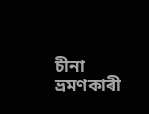চীনা ভ্ৰমণকাৰী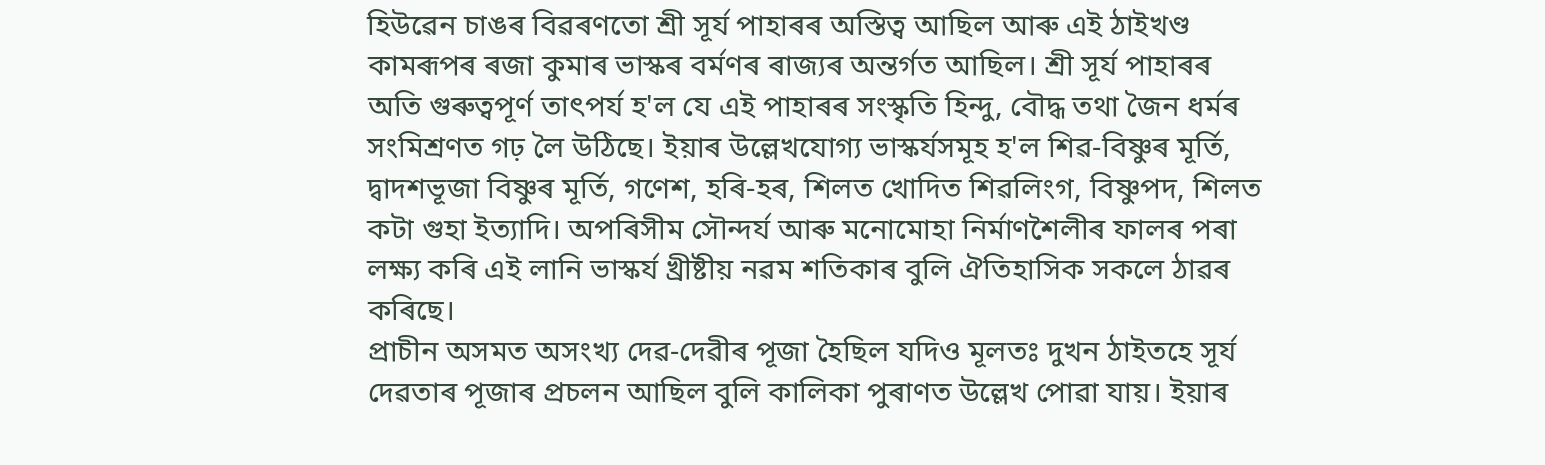হিউৱেন চাঙৰ বিৱৰণতো শ্ৰী সূৰ্য পাহাৰৰ অস্তিত্ব আছিল আৰু এই ঠাইখণ্ড কামৰূপৰ ৰজা কুমাৰ ভাস্কৰ বৰ্মণৰ ৰাজ্যৰ অন্তৰ্গত আছিল। শ্ৰী সূৰ্য পাহাৰৰ অতি গুৰুত্বপূৰ্ণ তাৎপৰ্য হ'ল যে এই পাহাৰৰ সংস্কৃতি হিন্দু, বৌদ্ধ তথা জৈন ধৰ্মৰ সংমিশ্ৰণত গঢ় লৈ উঠিছে। ইয়াৰ উল্লেখযোগ্য ভাস্কৰ্যসমূহ হ'ল শিৱ-বিষ্ণুৰ মূৰ্তি, দ্বাদশভূজা বিষ্ণুৰ মূৰ্তি, গণেশ, হৰি-হৰ, শিলত খোদিত শিৱলিংগ, বিষ্ণুপদ, শিলত কটা গুহা ইত্যাদি। অপৰিসীম সৌন্দৰ্য আৰু মনোমোহা নিৰ্মাণশৈলীৰ ফালৰ পৰা লক্ষ্য কৰি এই লানি ভাস্কৰ্য খ্ৰীষ্টীয় নৱম শতিকাৰ বুলি ঐতিহাসিক সকলে ঠাৱৰ কৰিছে।
প্ৰাচীন অসমত অসংখ্য দেৱ-দেৱীৰ পূজা হৈছিল যদিও মূলতঃ দুখন ঠাইতহে সূৰ্য দেৱতাৰ পূজাৰ প্ৰচলন আছিল বুলি কালিকা পুৰাণত উল্লেখ পোৱা যায়। ইয়াৰ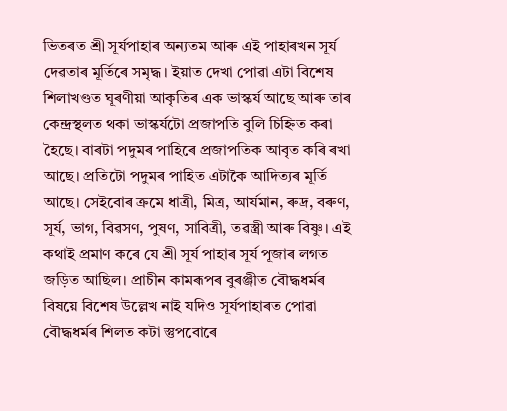ভিতৰত শ্ৰী সূৰ্যপাহাৰ অন্যতম আৰু এই পাহাৰখন সূৰ্য দেৱতাৰ মূৰ্তিৰে সমৃদ্ধ। ইয়াত দেখা পোৱা এটা বিশেষ শিলাখণ্ডত ঘূৰণীয়া আকৃতিৰ এক ভাস্কৰ্য আছে আৰু তাৰ কেন্দ্ৰস্থলত থকা ভাস্কৰ্যটো প্রজাপতি বুলি চিহ্নিত কৰা হৈছে। বাৰটা পদুমৰ পাহিৰে প্ৰজাপতিক আবৃত কৰি ৰখা আছে। প্ৰতিটো পদুমৰ পাহিত এটাকৈ আদিত্যৰ মূৰ্তি আছে। সেইবোৰ ক্রমে ধাত্ৰী, মিত্ৰ, আৰ্যমান, ৰুদ্ৰ, বৰুণ, সূৰ্য, ভাগ, বিৱসণ, পুষণ, সাবিত্রী, তৱস্ত্ৰী আৰু বিষ্ণু। এই কথাই প্ৰমাণ কৰে যে শ্ৰী সূৰ্য পাহাৰ সূৰ্য পূজাৰ লগত জড়িত আছিল। প্রাচীন কামৰূপৰ বুৰঞ্জীত বৌদ্ধধৰ্মৰ বিষয়ে বিশেষ উল্লেখ নাই যদিও সূৰ্যপাহাৰত পোৱা বৌদ্ধধৰ্মৰ শিলত কটা স্তুপবোৰে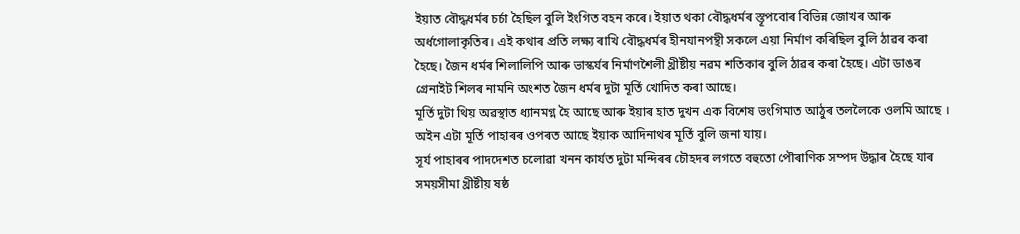ইয়াত বৌদ্ধধৰ্মৰ চৰ্চা হৈছিল বুলি ইংগিত বহন কৰে। ইয়াত থকা বৌদ্ধধৰ্মৰ স্তূপবোৰ বিভিন্ন জোখৰ আৰু অৰ্ধগোলাকৃতিৰ। এই কথাৰ প্ৰতি লক্ষ্য ৰাখি বৌদ্ধধৰ্মৰ হীনযানপন্থী সকলে এয়া নিৰ্মাণ কৰিছিল বুলি ঠাৱৰ কৰা হৈছে। জৈন ধৰ্মৰ শিলালিপি আৰু ভাস্কৰ্যৰ নির্মাণশৈলী খ্ৰীষ্টীয় নৱম শতিকাৰ বুলি ঠাৱৰ কৰা হৈছে। এটা ডাঙৰ গ্ৰেনাইট শিলৰ নামনি অংশত জৈন ধৰ্মৰ দুটা মূর্তি খোদিত কৰা আছে।
মূর্তি দুটা থিয় অৱস্থাত ধ্যানমগ্ন হৈ আছে আৰু ইয়াৰ হাত দুখন এক বিশেষ ভংগিমাত আঠুৰ তললৈকে ওলমি আছে । অইন এটা মূৰ্তি পাহাৰৰ ওপৰত আছে ইয়াক আদিনাথৰ মূৰ্তি বুলি জনা যায়।
সূৰ্য পাহাৰৰ পাদদেশত চলোৱা খনন কাৰ্যত দুটা মন্দিৰৰ চৌহদৰ লগতে বহুতো পৌৰাণিক সম্পদ উদ্ধাৰ হৈছে যাৰ সময়সীমা খ্রীষ্টীয় ষষ্ঠ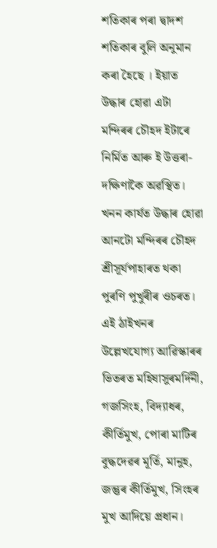শতিকাৰ পৰা দ্বাদশ শতিকাৰ বুলি অনুমান কৰা হৈছে । ইয়াত উদ্ধাৰ হোৱা এটা মন্দিৰৰ চৌহদ ইটাৰে নিৰ্মিত আৰু ই উত্তৰা-দক্ষিণাকৈ অৱস্থিত। খনন কাৰ্যত উদ্ধাৰ হোৱা আনটো মন্দিৰৰ চৌহদ শ্ৰীসূৰ্যপাহাৰত থকা পুৰণি পুখুৰীৰ ওচৰত। এই ঠাইখনৰ উল্লেখযোগ্য আৱিস্কাৰৰ ভিতৰত মহিষাসুৰমৰ্দিনী, গজসিংহ, বিদ্যাধৰ, কীৰ্তিমুখ, পোৰা মাটিৰ বুদ্ধদেৱৰ মূৰ্তি, মানুহ, জন্তুৰ কীর্তিমুখ, সিংহৰ মুখ আদিয়ে প্রধান।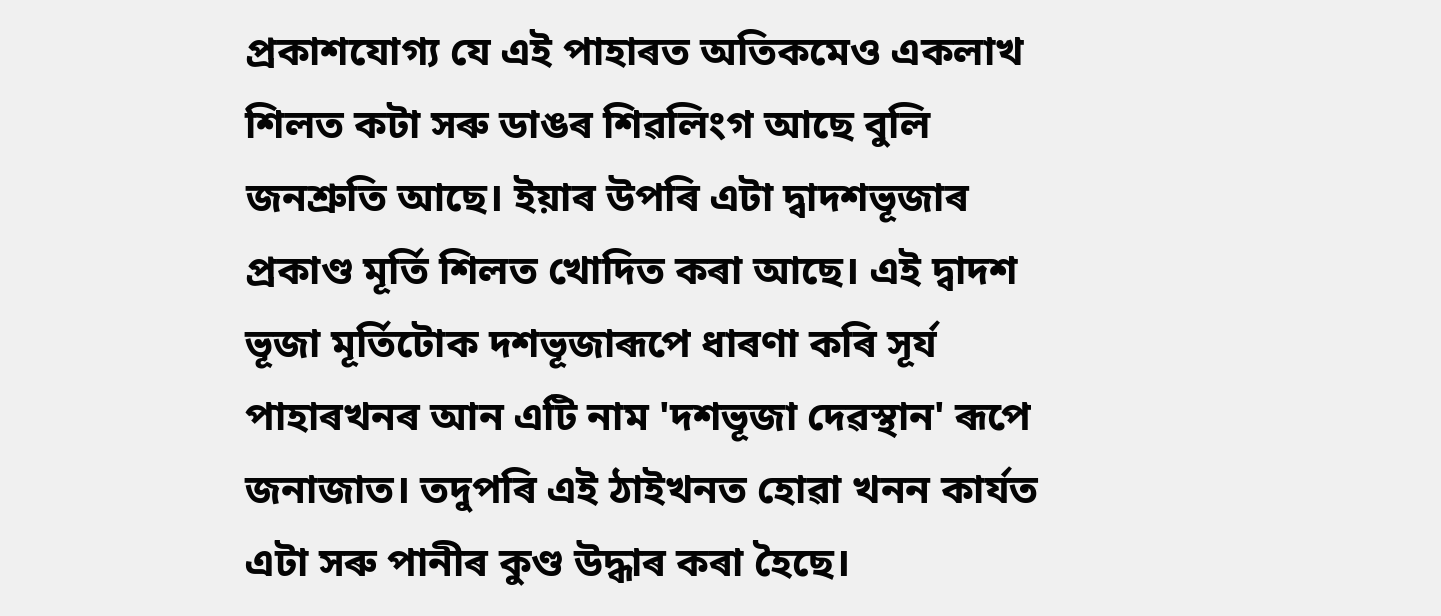প্রকাশযোগ্য যে এই পাহাৰত অতিকমেও একলাখ শিলত কটা সৰু ডাঙৰ শিৱলিংগ আছে বুলি জনশ্ৰুতি আছে। ইয়াৰ উপৰি এটা দ্বাদশভূজাৰ প্রকাণ্ড মূর্তি শিলত খোদিত কৰা আছে। এই দ্বাদশ ভূজা মূর্তিটোক দশভূজাৰূপে ধাৰণা কৰি সূৰ্য পাহাৰখনৰ আন এটি নাম 'দশভূজা দেৱস্থান' ৰূপে জনাজাত। তদুপৰি এই ঠাইখনত হোৱা খনন কাৰ্যত এটা সৰু পানীৰ কুণ্ড উদ্ধাৰ কৰা হৈছে।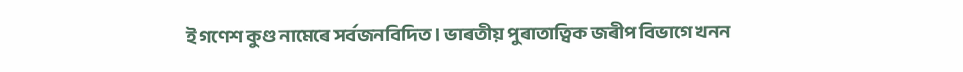ই গণেশ কুণ্ড নামেৰে সৰ্বজনবিদিত। ভাৰতীয় পুৰাতাত্বিক জৰীপ বিভাগে খনন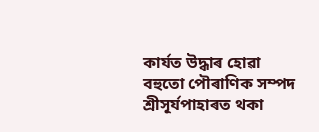কাৰ্যত উদ্ধাৰ হোৱা বহুতো পৌৰাণিক সম্পদ শ্ৰীসূৰ্যপাহাৰত থকা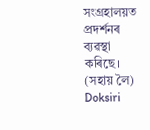সংগ্ৰহালয়ত প্ৰদৰ্শনৰ ব্যৱস্থা কৰিছে।
(সহায় লৈ)
Doksiri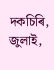দকচিৰি, জুলাই,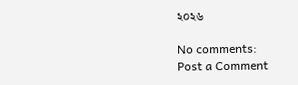২০২৬

No comments:
Post a Comment